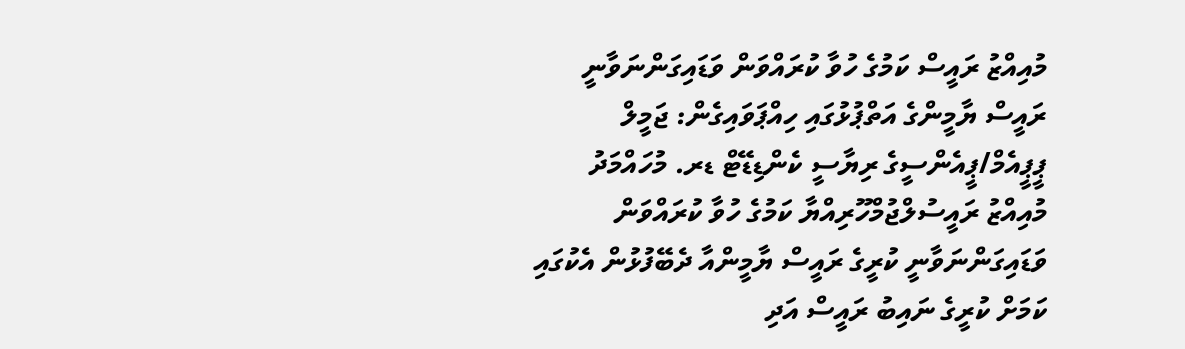މުއިއްޒު ރައީސް ކަމުގެ ހުވާ ކުރައްވަން ވަޑައިގަންނަވާނީ ރައީސް ޔާމީންގެ އަތްޕުޅުގައި ހިއްޕަވައިގެން: ޖަމީލް
ޕީޕީއެމް/ޕީއެންސީގެ ރިޔާސީ ކެންޑިޑޭޓް ޑރ. މުހައްމަދު މުއިއްޒު ރައީސުލްޖުމްހޫރިއްޔާ ކަމުގެ ހުވާ ކުރައްވަން ވަޑައިގަންނަވާނީ ކުރީގެ ރައީސް ޔާމީންއާ ދެބޭފުޅުން އެކުގައި ކަމަށް ކުރީގެ ނައިބު ރައީސް އަދި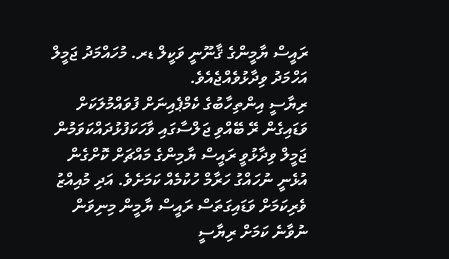ރައީސް ޔާމީންގެ ޤާނޫނީ ވަކީލް ޑރ. މުހައްމަދު ޖަމީލް އަހްމަދު ވިދާޅުވެއްޖެއެވެ.
ރިޔާސީ އިންތިހާބުގެ ކެމްޕެއިނަށް ފުވައްމުލަކަށް ވަޑައިގެން ރޭ ބޭއްވި ޖަލްސާގައި ވާހަކަފުޅުދައްކަވަމުން ޖަމީލް ވިދާޅުވީ ރައީސް ޔާމިންގެ މައްޗަށް ކޮށްގެން އުޅެނީ ނުހައްގު ހަރާމް ހުކުމެއް ކަމަށެވެ. އަދި މުއިއްޒު ވެރިކަމަށް ވަޑައިގަތަސް ރައީސް ޔާމީން މިނިވަން ނުވާނެ ކަމަށް ރިޔާސީ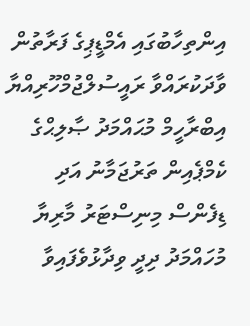އިންތިހާބުގައި އެމްޑީޕިގެ ފަރާތުން ވާދަކުރައްވާ ރައީސުލްޖުމްހޫރިއްޔާ އިބްރާހީމް މުޙައްމަދު ޞާލިޙްގެ ކެމްޕެއިން ތަރުޖަމާނު އަދި ޑިފެންސް މިނިސްޓަރު މާރިޔާ މުހައްމަދު ދިދީ ވިދާޅުވެފައިވާ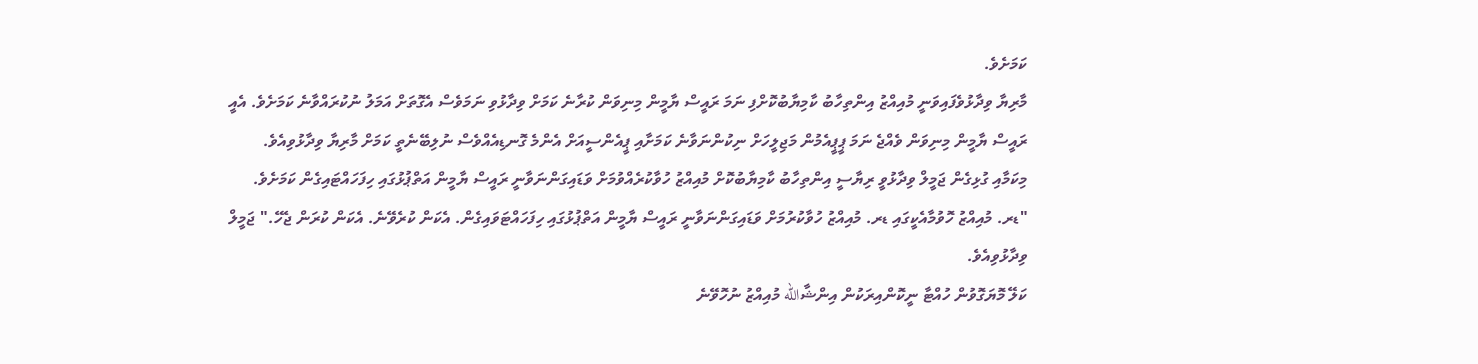ކަމަށެވެ.
މާރިޔާ ވިދާޅުވެފައިވަނީ މުއިއްޒު އިންތިހާބު ކާމިޔާބުކޮށްފި ނަމަ ރައީސް ޔާމީން މިނިވަން ކުރާނެ ކަމަށް ވިދާޅުވި ނަމަވެސް އެގޮތަށް އަމަލު ނުކުރައްވާނެ ކަމަށެވެ. އެއީ ރައީސް ޔާމީން މިނިވަން ވެއްޖެ ނަމަ ޕީޕީއެމުން މަޖިލީހަށް ނިކުންނަވާނެ ކަމަށާއި ޕީއެންސީއަށް އެންމެ ގޮނޑިއެއްވެސް ނުލިބޭނެތީ ކަމަށް މާރިޔާ ވިދާޅުވިއެވެ.
މިކަމާއި ގުޅިގެން ޖަމީލް ވިދާޅުވީ ރިޔާސީ އިންތިހާބު ކާމިޔާބުކޮށް މުއިއްޒު ހުވާކުރެއްވުމަށް ވަޑައިގަންނަވާނީ ރައީސް ޔާމީން އަތްޕުޅުގައި ހިފަހައްޓައިގެން ކަމަށެވެ.
"ޑރ. މުއިއްޒު ހޮވުމާއެކީގައި ޑރ. މުއިއްޒު ހުވާކުރުމަށް ވަޑައިގަންނަވާނީ ރައީސް ޔާމީން އަތްޕުޅުގައި ހިފަހައްޓަވައިގެން. އެކަން ކުރެވޭނެ. އެކަން ކުރަން ޖެހޭ." ޖަމީލް ވިދާޅުވިއެވެ.
ކަލޭ މޮޔަގޮވުން ހުއްޓާ ނީކޮންއިރަކުން އިންޝާالله މުއިއްޒު ނުހޮވޭނެ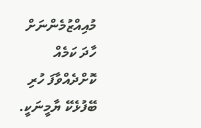މުއިއްޒުމެންނަށް ހާދަ ކަމެއް ކޮށްދެއްވާފަ ހުރި ބޭފުޅެކޭ ޔާމީނަކީ.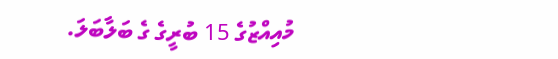މުއިއްޒުގެ 15 ބުރީގެ ގެ ބަލާބަލަ.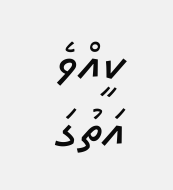ކީއްވެ އަތުގަ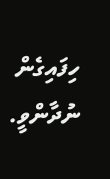ހިފައިގެން ނުދާންވީ.